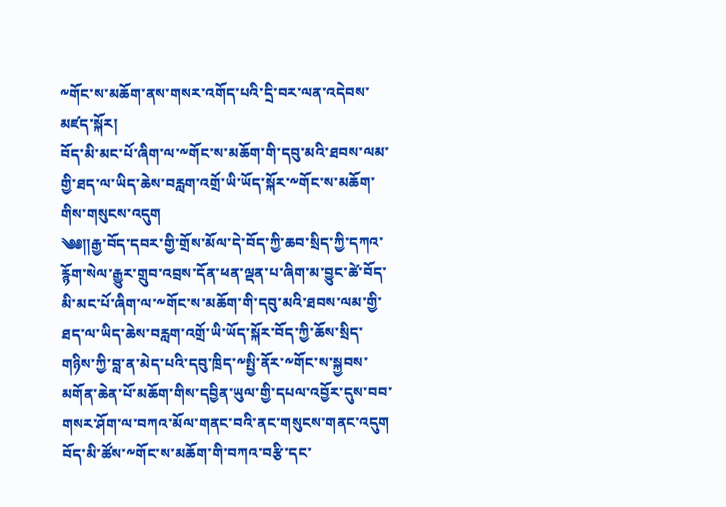༸གོང་ས་མཆོག་ནས་གསར་འགོད་པའི་དྲི་བར་ལན་འདེབས་མཛད་སྐོར།
བོད་མི་མང་པོ་ཞིག་ལ་༸གོང་ས་མཆོག་གི་དབུ་མའི་ཐབས་ལམ་གྱི་ཐད་ལ་ཡིད་ཆེས་བརླག་འགྲོ་ཡི་ཡོད་སྐོར་༸གོང་ས་མཆོག་གིས་གསུངས་འདུག
༄༅༎རྒྱ་བོད་དབར་གྱི་གྲོས་མོལ་དེ་བོད་ཀྱི་ཆབ་སྲིད་ཀྱི་དཀའ་རྙོག་སེལ་རྒྱུར་གྲུབ་འབྲས་དོན་ཕན་ལྡན་པ་ཞིག་མ་བྱུང་ཚེ་བོད་མི་མང་པོ་ཞིག་ལ་༸གོང་ས་མཆོག་གི་དབུ་མའི་ཐབས་ལམ་གྱི་ཐད་ལ་ཡིད་ཆེས་བརླག་འགྲོ་ཡི་ཡོད་སྐོར་བོད་ཀྱི་ཆོས་སྲིད་གཉིས་ཀྱི་བླ་ན་མེད་པའི་དབུ་ཁྲིད་༸སྤྱི་ནོར་༸གོང་ས་སྐྱབས་མགོན་ཆེན་པོ་མཆོག་གིས་དབྱིན་ཡུལ་གྱི་དཔལ་འབྱོར་དུས་བབ་གསར་ཤོག་ལ་བཀའ་མོལ་གནང་བའི་ནང་གསུངས་གནང་འདུག
བོད་མི་ཚོས་༸གོང་ས་མཆོག་གི་བཀའ་བརྩི་དང་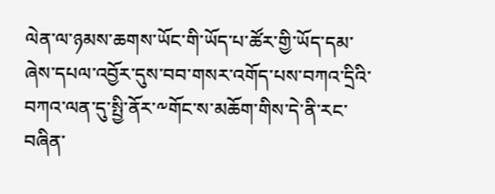ལེན་ལ་ཉམས་ཆགས་ཡོང་གི་ཡོད་པ་ཚོར་གྱི་ཡོད་དམ་ཞེས་དཔལ་འབྱོར་དུས་བབ་གསར་འགོད་པས་བཀའ་དྲིའི་བཀའ་ལན་དུ་སྤྱི་ནོར་༸གོང་ས་མཆོག་གིས་དེ་ནི་རང་བཞིན་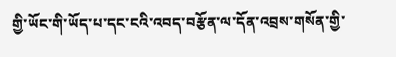གྱི་ཡོང་གི་ཡོད་པ་དང་ངའི་འབད་བརྩོན་ལ་དོན་འབྲས་གསོན་གྱི་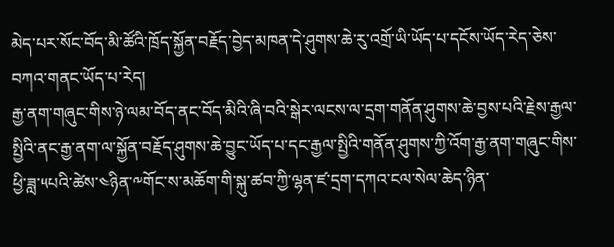མེད་པར་སོང་བོད་མི་ཚོའི་ཁྲོད་སྐྱོན་བརྗོད་བྱེད་མཁན་དེ་ཤུགས་ཆེ་རུ་འགྲོ་ཡི་ཡོད་པ་དངོས་ཡོད་རེད་ཅེས་བཀའ་གནང་ཡོད་པ་རེད།
རྒྱ་ནག་གཞུང་གིས་ཉེ་ལམ་བོད་ནང་བོད་མིའི་ཞི་བའི་སྒེར་ལངས་ལ་དྲག་གནོན་ཤུགས་ཆེ་བྱས་པའི་རྗེས་རྒྱལ་སྤྱིའི་ནང་རྒྱ་ནག་ལ་སྐྱོན་བརྗོད་ཤུགས་ཆེ་བྱུང་ཡོད་པ་དང་རྒྱལ་སྤྱིའི་གནོན་ཤུགས་ཀྱི་འོག་རྒྱ་ནག་གཞུང་གིས་ཕྱི་ཟླ་༥པའི་ཚེས་༤ཉིན་༸གོང་ས་མཆོག་གི་སྐུ་ཚབ་ཀྱི་ལྷན་ཛ་དྲག་དཀའ་ངལ་སེལ་ཆེད་ཉིན་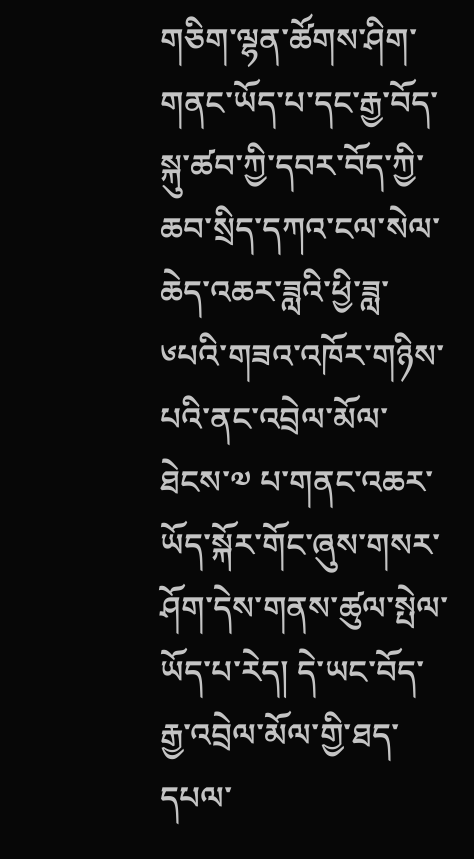གཅིག་ལྷན་ཚོགས་ཤིག་གནང་ཡོད་པ་དང་རྒྱ་བོད་སྐུ་ཚབ་ཀྱི་དབར་བོད་ཀྱི་ཆབ་སྲིད་དཀའ་ངལ་སེལ་ཆེད་འཆར་ཟླའི་ཕྱི་ཟླ་༦པའི་གཟའ་འཁོར་གཉིས་པའི་ནང་འབྲེལ་མོལ་ཐེངས་༧ པ་གནང་འཆར་ཡོད་སྐོར་གོང་ཞུས་གསར་ཤོག་དེས་གནས་ཚུལ་སྤེལ་ཡོད་པ་རེད། དེ་ཡང་བོད་རྒྱ་འབྲེལ་མོལ་གྱི་ཐད་དཔལ་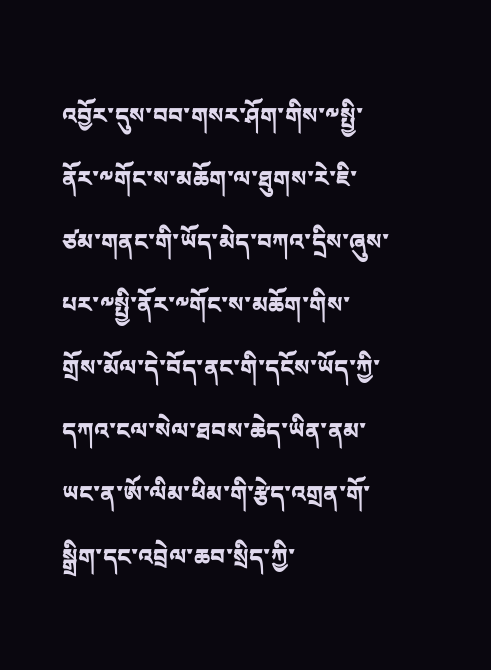འབྱོར་དུས་བབ་གསར་ཤོག་གིས་༸སྤྱི་ནོར་༸གོང་ས་མཆོག་ལ་ཐུགས་རེ་ཇི་ཙམ་གནང་གི་ཡོད་མེད་བཀའ་དྲིས་ཞུས་པར་༸སྤྱི་ནོར་༸གོང་ས་མཆོག་གིས་གྲོས་མོལ་དེ་བོད་ནང་གི་དངོས་ཡོད་ཀྱི་དཀའ་ངལ་སེལ་ཐབས་ཆེད་ཡིན་ནམ་ཡང་ན་ཨོ་ལིམ་ཕིམ་གི་རྩེད་འགྲན་གོ་སྒྲིག་དང་འབྲེལ་ཆབ་སྲིད་ཀྱི་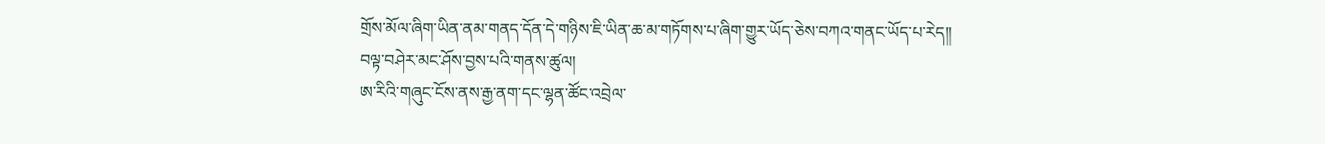གྲོས་མོལ་ཞིག་ཡིན་ནམ་གནད་དོན་དེ་གཉིས་ཇི་ཡིན་ཆ་མ་གཏོགས་པ་ཞིག་གྱུར་ཡོད་ཅེས་བཀའ་གནང་ཡོད་པ་རེད༎
བལྟ་བཤེར་མང་ཤོས་བྱས་པའི་གནས་ཚུལ།
ཨ་རིའི་གཞུང་ངོས་ནས་རྒྱ་ནག་དང་ལྷན་ཚོང་འབྲེལ་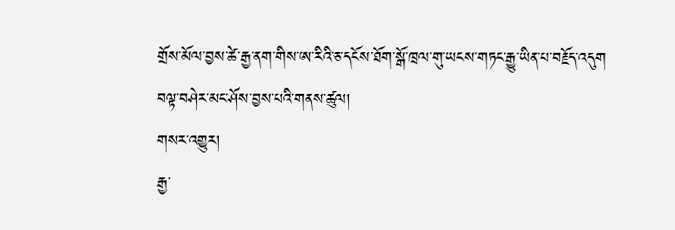གྲོས་མོལ་བྱས་ཚེ་རྒྱ་ནག་གིས་ཨ་རིའི་ཅ་དངོས་ཐོག་སྒོ་ཁྲལ་གུ་ཡངས་གཏང་རྒྱུ་ཡིན་པ་བརྗོད་འདུག
བལྟ་བཤེར་མང་ཤོས་བྱས་པའི་གནས་ཚུལ།
གསར་འགྱུར།
རྒྱ་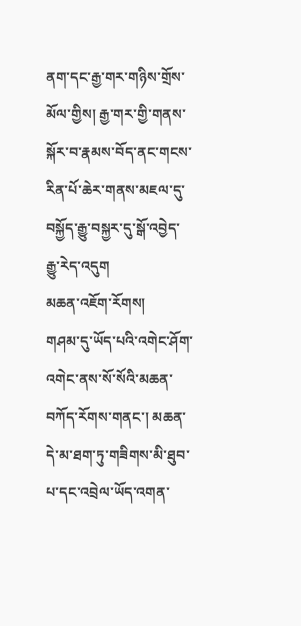ནག་དང་རྒྱ་གར་གཉིས་གྲོས་མོལ་གྱིས། རྒྱ་གར་གྱི་གནས་སྐོར་བ་རྣམས་བོད་ནང་གངས་རིན་པོ་ཆེར་གནས་མཇལ་དུ་བསྐྱོད་རྒྱུ་བསྐྱར་དུ་སྒོ་འབྱེད་རྒྱུ་རེད་འདུག
མཆན་འཇོག་རོགས།
གཤམ་དུ་ཡོད་པའི་འགེང་ཤོག་འགེང་ནས་སོ་སོའི་མཆན་བཀོད་རོགས་གནང་། མཆན་དེ་མ་ཐག་ཏུ་གཟིགས་མི་ཐུབ་པ་དང་འབྲེལ་ཡོད་འགན་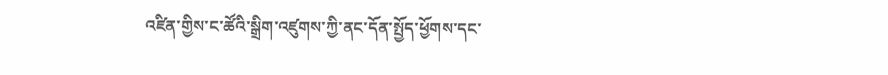འཛིན་གྱིས་ང་ཚོའི་སྒྲིག་འཛུགས་ཀྱི་ནང་དོན་སྤྱོད་ཕྱོགས་དང་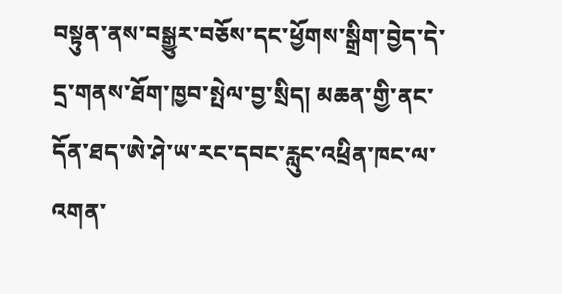བསྟུན་ནས་བསྒྱུར་བཅོས་དང་ཕྱོགས་སྒྲིག་བྱེད་དེ་དྲ་གནས་ཐོག་ཁྱབ་སྤེལ་བྱ་སྲིད། མཆན་གྱི་ནང་དོན་ཐད་ཨེ་ཤེ་ཡ་རང་དབང་རླུང་འཕྲིན་ཁང་ལ་འགན་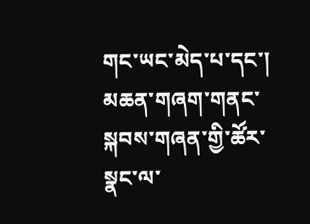གང་ཡང་མེད་པ་དང་། མཆན་གཞག་གནང་སྐབས་གཞན་གྱི་ཚོར་སྣང་ལ་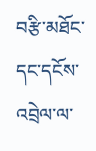བརྩི་མཐོང་དང་དངོས་འབྲེལ་ལ་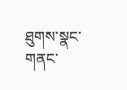ཐུགས་སྣང་གནང་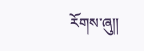རོགས་ཞུ༎